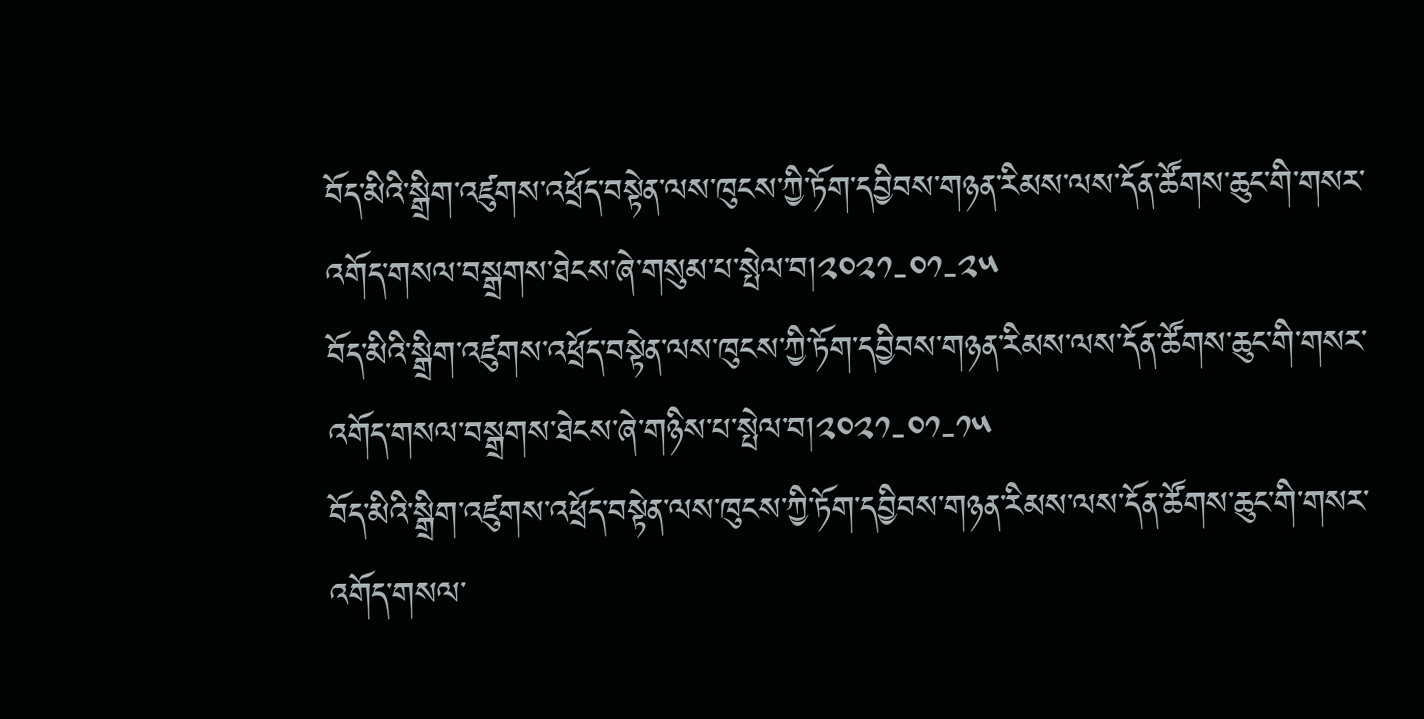བོད་མིའི་སྒྲིག་འཛུགས་འཕྲོད་བསྟེན་ལས་ཁུངས་ཀྱི་ཏོག་དབྱིབས་གཉན་རིམས་ལས་དོན་ཚོགས་ཆུང་གི་གསར་འགོད་གསལ་བསྒྲགས་ཐེངས་ཞེ་གསུམ་པ་སྤེལ་བ།༢༠༢༡-༠༡-༢༥
བོད་མིའི་སྒྲིག་འཛུགས་འཕྲོད་བསྟེན་ལས་ཁུངས་ཀྱི་ཏོག་དབྱིབས་གཉན་རིམས་ལས་དོན་ཚོགས་ཆུང་གི་གསར་འགོད་གསལ་བསྒྲགས་ཐེངས་ཞེ་གཉིས་པ་སྤེལ་བ།༢༠༢༡-༠༡-༡༥
བོད་མིའི་སྒྲིག་འཛུགས་འཕྲོད་བསྟེན་ལས་ཁུངས་ཀྱི་ཏོག་དབྱིབས་གཉན་རིམས་ལས་དོན་ཚོགས་ཆུང་གི་གསར་འགོད་གསལ་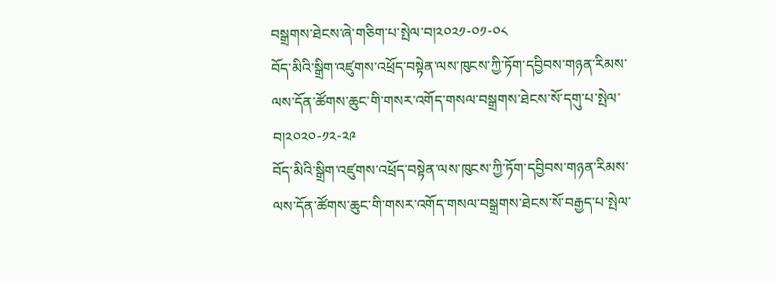བསྒྲགས་ཐེངས་ཞེ་གཅིག་པ་སྤེལ་བ།༢༠༢༡-༠༡-༠༨
བོད་མིའི་སྒྲིག་འཛུགས་འཕྲོད་བསྟེན་ལས་ཁུངས་ཀྱི་ཏོག་དབྱིབས་གཉན་རིམས་ལས་དོན་ཚོགས་ཆུང་གི་གསར་འགོད་གསལ་བསྒྲགས་ཐེངས་སོ་དགུ་པ་སྤེལ་བ།༢༠༢༠-༡༢-༢༩
བོད་མིའི་སྒྲིག་འཛུགས་འཕྲོད་བསྟེན་ལས་ཁུངས་ཀྱི་ཏོག་དབྱིབས་གཉན་རིམས་ལས་དོན་ཚོགས་ཆུང་གི་གསར་འགོད་གསལ་བསྒྲགས་ཐེངས་སོ་བརྒྱད་པ་སྤེལ་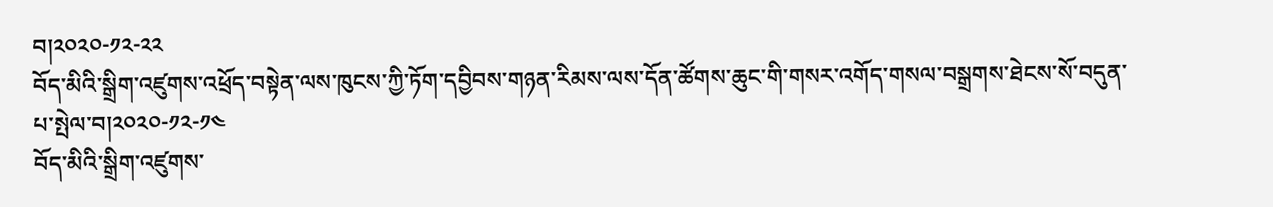བ།༢༠༢༠-༡༢-༢༢
བོད་མིའི་སྒྲིག་འཛུགས་འཕྲོད་བསྟེན་ལས་ཁུངས་ཀྱི་ཏོག་དབྱིབས་གཉན་རིམས་ལས་དོན་ཚོགས་ཆུང་གི་གསར་འགོད་གསལ་བསྒྲགས་ཐེངས་སོ་བདུན་པ་སྤེལ་བ།༢༠༢༠-༡༢-༡༤
བོད་མིའི་སྒྲིག་འཛུགས་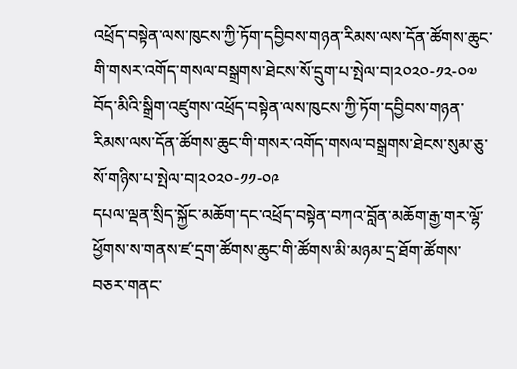འཕྲོད་བསྟེན་ལས་ཁུངས་ཀྱི་ཏོག་དབྱིབས་གཉན་རིམས་ལས་དོན་ཚོགས་ཆུང་གི་གསར་འགོད་གསལ་བསྒྲགས་ཐེངས་སོ་དྲུག་པ་སྤེལ་བ།༢༠༢༠-༡༢-༠༧
བོད་མིའི་སྒྲིག་འཛུགས་འཕྲོད་བསྟེན་ལས་ཁུངས་ཀྱི་ཏོག་དབྱིབས་གཉན་རིམས་ལས་དོན་ཚོགས་ཆུང་གི་གསར་འགོད་གསལ་བསྒྲགས་ཐེངས་སུམ་ཅུ་སོ་གཉིས་པ་སྤེལ་བ།༢༠༢༠-༡༡-༠༩
དཔལ་ལྡན་སྲིད་སྐྱོང་མཆོག་དང་འཕྲོད་བསྟེན་བཀའ་བློན་མཆོག་རྒྱ་གར་ལྷོ་ཕྱོགས་ས་གནས་ཛ་དྲག་ཚོགས་ཆུང་གི་ཚོགས་མི་མཉམ་དྲ་ཐོག་ཚོགས་བཅར་གནང་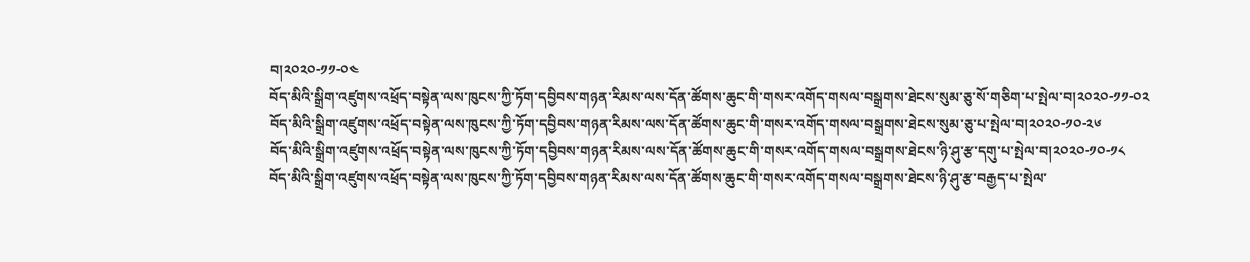བ།༢༠༢༠-༡༡-༠༤
བོད་མིའི་སྒྲིག་འཛུགས་འཕྲོད་བསྟེན་ལས་ཁུངས་ཀྱི་ཏོག་དབྱིབས་གཉན་རིམས་ལས་དོན་ཚོགས་ཆུང་གི་གསར་འགོད་གསལ་བསྒྲགས་ཐེངས་སུམ་ཅུ་སོ་གཅིག་པ་སྤེལ་བ།༢༠༢༠-༡༡-༠༢
བོད་མིའི་སྒྲིག་འཛུགས་འཕྲོད་བསྟེན་ལས་ཁུངས་ཀྱི་ཏོག་དབྱིབས་གཉན་རིམས་ལས་དོན་ཚོགས་ཆུང་གི་གསར་འགོད་གསལ་བསྒྲགས་ཐེངས་སུམ་ཅུ་པ་སྤེལ་བ།༢༠༢༠-༡༠-༢༦
བོད་མིའི་སྒྲིག་འཛུགས་འཕྲོད་བསྟེན་ལས་ཁུངས་ཀྱི་ཏོག་དབྱིབས་གཉན་རིམས་ལས་དོན་ཚོགས་ཆུང་གི་གསར་འགོད་གསལ་བསྒྲགས་ཐེངས་ཉི་ཤུ་རྩ་དགུ་པ་སྤེལ་བ།༢༠༢༠-༡༠-༡༨
བོད་མིའི་སྒྲིག་འཛུགས་འཕྲོད་བསྟེན་ལས་ཁུངས་ཀྱི་ཏོག་དབྱིབས་གཉན་རིམས་ལས་དོན་ཚོགས་ཆུང་གི་གསར་འགོད་གསལ་བསྒྲགས་ཐེངས་ཉི་ཤུ་རྩ་བརྒྱད་པ་སྤེལ་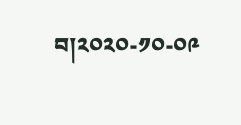བ།༢༠༢༠-༡༠-༠༩